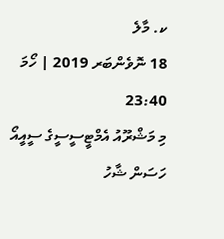ކ. މާލެ
18 ނޮވެންބަރ 2019 | ހޯމަ 23:40
މި މަޝްރޫއު އެމްޓީސީސީގެ ސީއީއޯ ހަސަން ޝާހު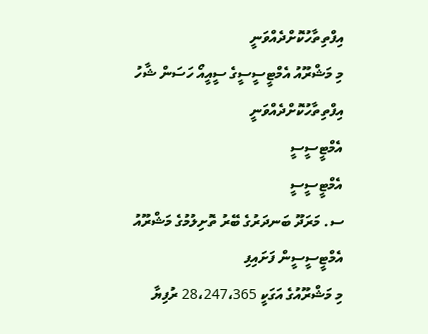އިފްތިތާހުކޮށްދެއްވަނީ
މި މަޝްރޫއު އެމްޓީސީސީގެ ސީއީއޯ ހަސަން ޝާހު އިފްތިތާހުކޮށްދެއްވަނީ
އެމްޓީސީސީ
އެމްޓީސީސީ
ސ. މަރަދޫ ބަނދަރުގެ ބޭރު ތޮށިލުމުގެ މަޝްރޫއު އެމްޓީސީސީން ފަށައިފި
މި މަޝްރޫއުގެ އަގަކީ 28،247،365 ރުފިޔާ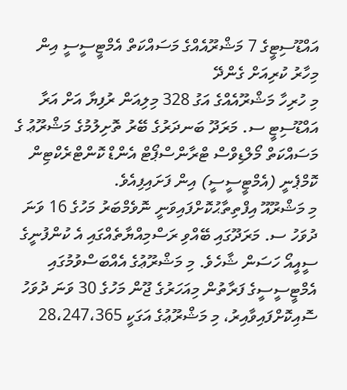އައްޑޫސިޓީގެ 7 މަޝްރޫއެއްގެ މަސައްކަތް އެމްޓީސީސީ އިން މިހާރު ކުރިއަށް ގެންދޭ
މި ހުރިހާ މަޝްރޫއެއްގެ އަގު 328 މިލިއަން ރުފިޔާ އަށް އަރާ
އައްޑޫސިޓީ ސ. މަރަދޫ ބަނދަރުގެ ބޭރު ތޮށިލުމުގެ މަޝްރޫޢު ގެ މަސައްކަތް މޯލްޑިވްސް ޓްރާންސްޕޯޓް އެންޑް ކޮންޓްރެކްޓިން ކޮމްޕެނީ (އެމްޓީސީސީ) އިން ފަށައިފިއެވެ.
މި މަޝްރޫއޫ އިފްތިތާޙުކޮށްފައިވަނީ ނޮވެމްބަރު މަހުގެ 16 ވަނަ ދުވަހު ސ. މަރަދޫގައި ބޭއްވި ރަސްމިއްޔާތެއްގައި އެ ކުންފުނީގެ ސީއީއޯ ހަސަން ޝާހެވެ. މި މަޝްރޫޢުގެ އެއްބަސްވުމުގައި އެމްޓީސީސީގެ ފަރާތުން މިއަހަރުގެ ޖޫން މަހުގެ 30 ވަނަ ދުވަހު ސޮއިކޮށްފައިވާއިރު، މި މަޝްރޫޢުގެ އަގަކީ 28،247،365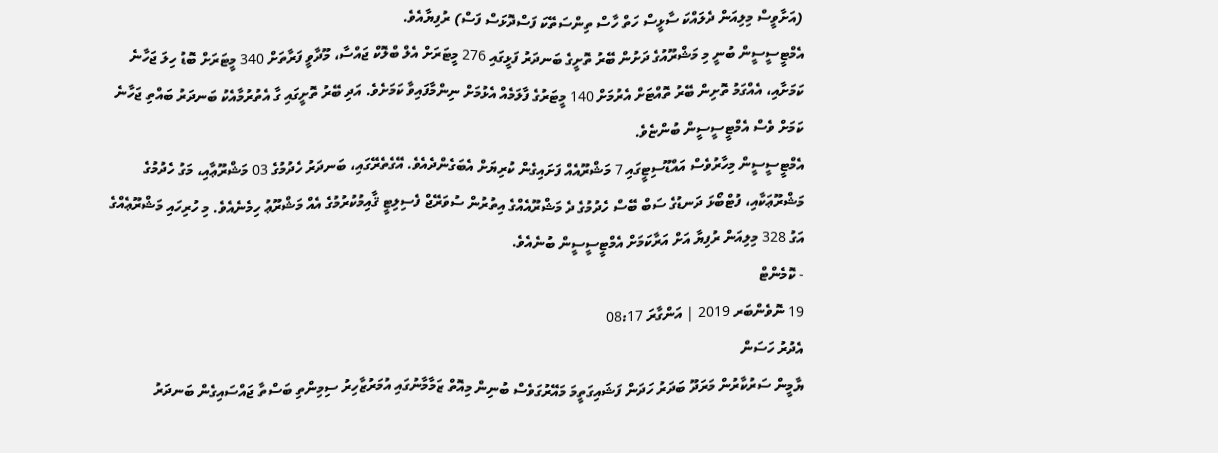(އަށާވީސް މިލިއަން ދެލައްކަ ސާޅީސް ހަތް ހާސް ތިންސަތޭކަ ފަސްދޮޅަސް ފަސް) ރުފިޔާއެވެ.
އެމްޓީސީސީން ބުނީ މި މަޝްރޫއުގެ ދަށުން ބޭރު ތޮށީގެ ބަނދަރު ފަޅީގައި 276 މީޓަރަށް އެލް ބްލޮކް ޖައްސާ، މޫދާވީ ފަރާތަށް 340 މީޓަރަށް ބޮޑު ހިލަ ޖަހާނެ ކަމަށާއި، އެއްގަމު ތޮށިން ބޭރު ތޮއްޓަށް އެރުމަށް 140 މީޓަރުގެ ފާލަމެއް އެޅުމަށް ނިންމާފައިވާ ކަމަށެވެ. އަދި ބޭރު ތޮށީގައި ގާ އެތުރުމާއެކު ބަނދަރު ބައްތި ޖަހާނެ ކަމަށް ވެސް އެމްޓީސީސީން ބުންޏެވެ.
އެމްޓީސީސީން މިހާރުވެސް އައްޑޫސިޓީގައި 7 މަޝްރޫއެއް ފަށައިގެން ކުރިޔަށް އެބަގެންދެއެވެ. އޭގެތެރޭގައި، ބަނދަރު ހެދުމުގެ 03 މަޝްރޫޢާއި، މަގު ހެދުމުގެ މަޝްރޫޢަކާއި، ފުޓްބޯޅަ ދަނޑުގެ ސަބް ބޭސް ހެދުމުގެ ދެ މަޝްރޫއެއްގެ އިތުރުން ސުވަރޭޖް ފެސިލިޓީ ޤާއިމުކުރުމުގެ އެއް މަޝްރޫޢު ހިމެނެއެވެ. މި ހުރިހައި މަޝްރޫޢެއްގެ އަގު 328 މިލިއަން ރުފިޔާ އަށް އަރާކަމަށް އެމްޓީސީސީން ބުނެއެވެ.
- ކޮމެންޓް
19 ނޮވެންބަރ 2019 | އަންގާރަ 08:17
އެދުރު ހަސަން
ޔާމީން ސަރުކާރުން މަރަދޫ ބަދަރު ހަދަން ފަޝައިގަތީމަ މައޭރުގަވެސް ބުނިން މިއޮތް ޒަމާމާނުގައި އުމަރުޒާހިރު ސިމިންތި ބަސްތާ ޖައްސައިގެން ބަނދަރު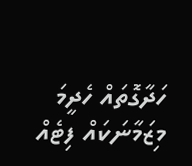ހަދާގޮތައް ހެދީމަ މިޒަމާނަކައް ފިޓެއް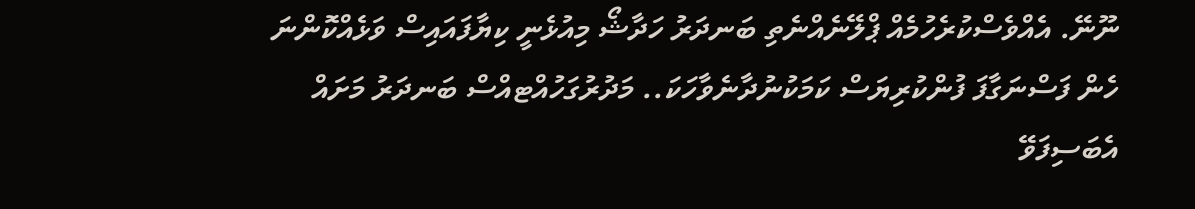ނޫނޭ. އެއްވެސްކުރެހުމެއް ޕްލޭނެއްނެތި ބަނދަރު ހަދާޝޯ މިއުޅެނީ ކިޔާފައައިސް ވަޅެއްކޮންނަ ހެން ފަސްނަގާފަ ފުންކުރިޔަސް ކަމަކުނުދާނެވާހަކަ.. މަދުރުގަހުއްޓއްސް ބަނދަރު މަށައް އެބަސިފަވޭ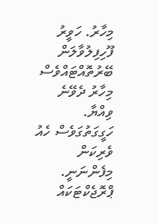މިހާރު. ހަވީރު ފޫހިފިލުވާލަން ބޭރުތޮއްޓައްވެސް މިހާރު ދެވޭނެ ވިއްޔާ. ހަގީގަތުގަވެސް ހެއު ވެރިކަން މިފެންނަނީ. ޕްރޮޖެކްޓަކައް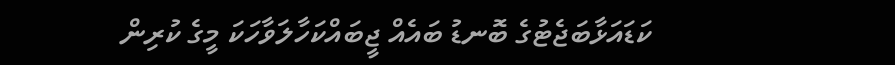ކަޑައަޅާބަޖެޓުގެ ބޮނޑު ބައެއް ޖީބައްކަހާލަވާހަކަ މީގެ ކުރިން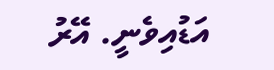އަޑުއިވެނީ. އޭރު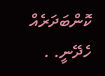ކޮންބަދަރެއް ހެދޭނީ. .